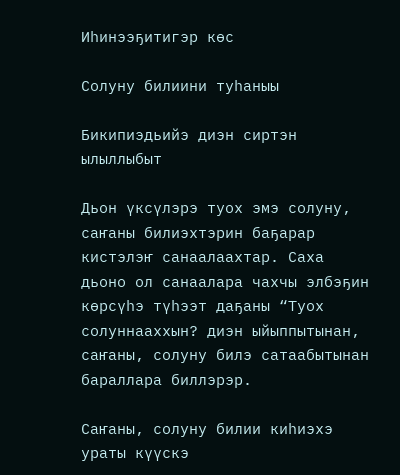Иһинээҕитигэр көс

Солуну билиини туһаныы

Бикипиэдьийэ диэн сиртэн ылыллыбыт

Дьон үксүлэрэ туох эмэ солуну, саҥаны билиэхтэрин баҕарар кистэлэҥ санаалаахтар. Саха дьоно ол санаалара чахчы элбэҕин көрсүһэ түһээт даҕаны “Туох солуннааххын? диэн ыйыппытынан, саҥаны, солуну билэ сатаабытынан бараллара биллэрэр.

Саҥаны, солуну билии киһиэхэ ураты күүскэ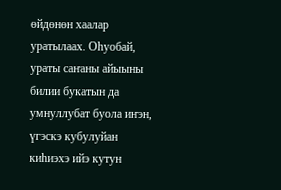өйдөнөн хаалар уратылаах. Оһуобай, ураты саҥаны айыыны билии букатын да умнуллубат буола иҥэн, үгэскэ кубулуйан киһиэхэ ийэ кутун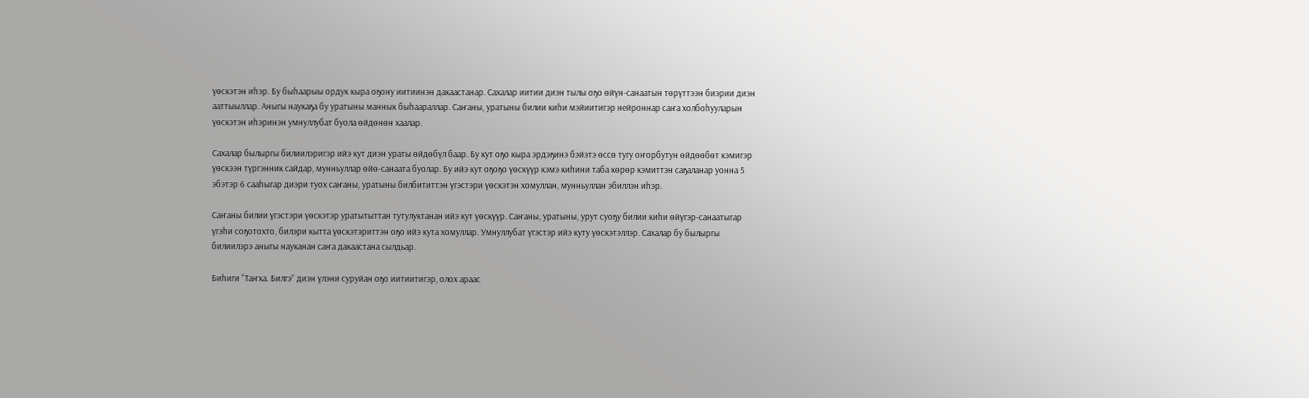үөскэтэн иһэр. Бу быһаарыы ордук кыра оҕону иитиинэн дакаастанар. Сахалар иитии диэн тылы оҕо өйүн-санаатын төрүттээн биэрии диэн ааттыыллар. Аныгы наукаҕа бу уратыны маннык быһаараллар. Саҥаны, уратыны билии киһи мэйиитигэр нейроннар саҥа холбоһууларын үөскэтэн иһэринэн умнуллубат буола өйдөнөн хаалар.

Сахалар былыргы билиилэригэр ийэ кут диэн ураты өйдөбүл баар. Бу кут оҕо кыра эрдэҕинэ бэйэтэ өссө тугу оҥорбутун өйдөөбөт кэмигэр үөскээн түргэнник сайдар, мунньуллар өйө-санаата буолар. Бу ийэ кут оҕоҕо үөскүүр кэмэ киһини таба көрөр кэмиттэн саҕаланар уонна 5 эбэтэр 6 сааһыгар диэри туох саҥаны, уратыны билбититтэн үгэстэри үөскэтэн хомуллан, мунньуллан эбиллэн иһэр.

Саҥаны билии үгэстэри үөскэтэр уратытыттан тутулуктанан ийэ кут үөскүүр. Саҥаны, уратыны, урут суоҕу билии киһи өйүгэр-санаатыгар үгэһи соҕотохто, билэри кытта үөскэтэриттэн оҕо ийэ кута хомуллар. Умнуллубат үгэстэр ийэ куту үөскэтэллэр. Сахалар бу былыргы билиилэрэ аныгы науканан саҥа дакаастана сылдьар.

Биһиги “Таҥха. Билгэ” диэн үлэни суруйан оҕо иитиитигэр, олох араас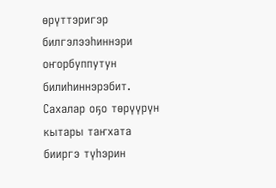өрүттэригэр билгэлээһиннэри оҥорбуппутун билиһиннэрэбит. Сахалар оҕо төрүүрүн кытары таҥхата бииргэ түһэрин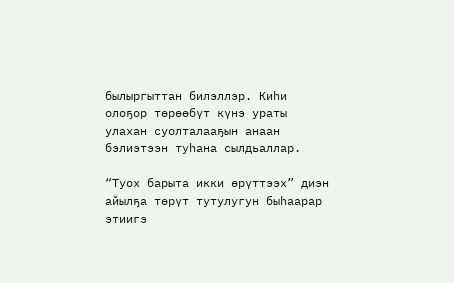былыргыттан билэллэр. Киһи олоҕор төрөөбүт күнэ ураты улахан суолталааҕын анаан бэлиэтээн туһана сылдьаллар.

“Туох барыта икки өрүттээх” диэн айылҕа төрүт тутулугун быһаарар этиигэ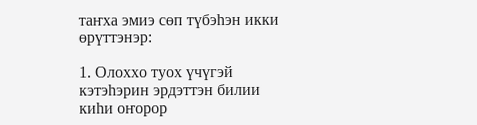таҥха эмиэ сөп түбэһэн икки өрүттэнэр:

1. Олоххо туох үчүгэй кэтэһэрин эрдэттэн билии киһи оҥорор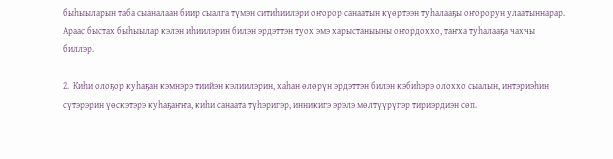быһыыларын таба сыаналаан биир сыалга түмэн ситиһиилэри оҥорор санаатын күөртээн туһалааҕы оҥорорун улаатыннарар. Араас быстах быһыылар кэлэн иһиилэрин билэн эрдэттэн туох эмэ харыстаныыны оҥордоххо, таҥха туһалааҕа чахчы биллэр.

2.  Киһи олоҕор куһаҕан кэмнэрэ тиийэн кэлиилэрин, хаһан өлөрүн эрдэттэн билэн кэбиһэрэ олоххо сыалын, интэриэһин сүтэрэрин үөскэтэрэ куһаҕаҥҥа, киһи санаата түһэригэр, инникигэ эрэлэ мөлтүүрүгэр тириэрдиэн сөп.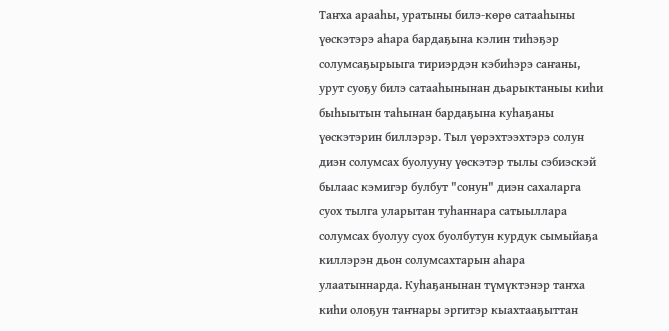Таҥха арааһы, уратыны билэ-көрө сатааһыны үөскэтэрэ аһара бардаҕына кэлин тиһэҕэр солумсаҕырыыга тириэрдэн кэбиһэрэ саҥаны, урут суоҕу билэ сатааһынынан дьарыктаныы киһи быһыытын таһынан бардаҕына куһаҕаны үөскэтэрин биллэрэр. Тыл үөрэхтээхтэрэ солун диэн солумсах буолууну үөскэтэр тылы сэбиэскэй былаас кэмигэр булбут "сонун" диэн сахаларга суох тылга уларытан туһаннара сатыыллара солумсах буолуу суох буолбутун курдук сымыйаҕа киллэрэн дьон солумсахтарын аһара улаатыннарда. Куһаҕанынан түмүктэнэр таҥха киһи олоҕун таҥнары эргитэр кыахтааҕыттан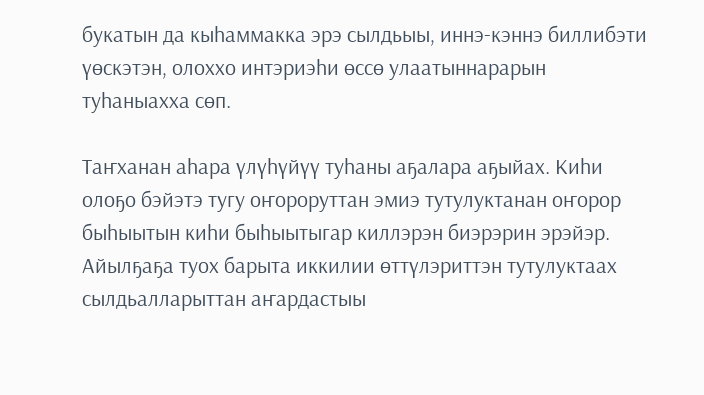букатын да кыһаммакка эрэ сылдьыы, иннэ-кэннэ биллибэти үөскэтэн, олоххо интэриэһи өссө улаатыннарарын туһаныахха сөп.

Таҥханан аһара үлүһүйүү туһаны аҕалара аҕыйах. Киһи олоҕо бэйэтэ тугу оҥороруттан эмиэ тутулуктанан оҥорор быһыытын киһи быһыытыгар киллэрэн биэрэрин эрэйэр. Айылҕаҕа туох барыта иккилии өттүлэриттэн тутулуктаах сылдьалларыттан аҥардастыы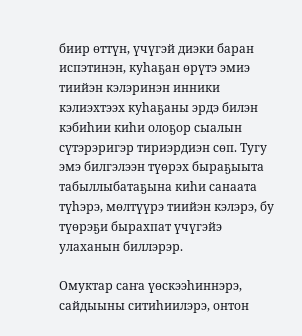биир өттүн, үчүгэй диэки баран испэтинэн, куһаҕан өрүтэ эмиэ тиийэн кэлэринэн инники кэлиэхтээх куһаҕаны эрдэ билэн кэбиһии киһи олоҕор сыалын сүтэрэригэр тириэрдиэн сөп. Тугу эмэ билгэлээн түөрэх быраҕыыта табыллыбатаҕына киһи санаата түһэрэ, мөлтүүрэ тиийэн кэлэрэ, бу түөрэҕи бырахпат үчүгэйэ улаханын биллэрэр.

Омуктар саҥа үөскээһиннэрэ, сайдыыны ситиһиилэрэ, онтон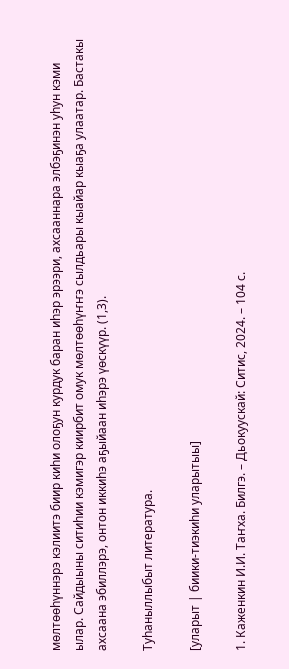мөлтөөһүннэрэ кэлиитэ биир киһи олоҕун курдук баран иһэр эрээри, ахсааннара элбэҕинэн уһун кэми ылар. Сайдыыны ситиһии кэмигэр киирбит омук мөлтөөһүҥҥэ сылдьары кыайар кыаҕа улаатар. Бастакы ахсаана эбиллэрэ, онтон иккиһэ аҕыйаан иһэрэ үөскүүр. (1,3).

Туһаныллыбыт литература.

[уларыт | биики-тиэкиһи уларытыы]

1. Каженкин И.И. Таҥха. Билгэ. – Дьокуускай: Ситис, 2024. – 104 с.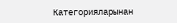Категорияларынан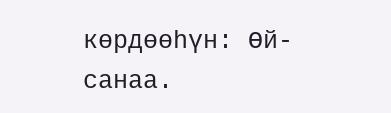көрдөөһүн: Өй-санаа.